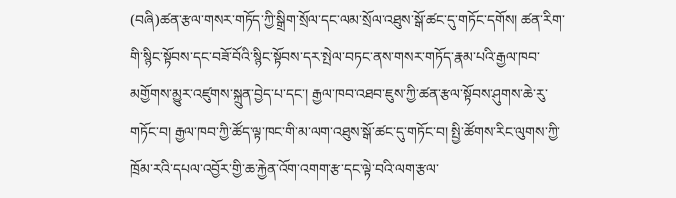(བཞི)ཚན་རྩལ་གསར་གཏོད་ཀྱི་སྒྲིག་སྲོལ་དང་ལམ་སྲོལ་འཐུས་སྒོ་ཚང་དུ་གཏོང་དགོས། ཚན་རིག་གི་སྙིང་སྟོབས་དང་བཟོ་བོའི་སྙིང་སྟོབས་དར་སྤེལ་བཏང་ནས་གསར་གཏོད་རྣམ་པའི་རྒྱལ་ཁབ་མགྱོགས་མྱུར་འཛུགས་སྐྲུན་བྱེད་པ་དང་། རྒྱལ་ཁབ་འཐབ་ཇུས་ཀྱི་ཚན་རྩལ་སྟོབས་ཤུགས་ཆེ་རུ་གཏོང་བ། རྒྱལ་ཁབ་ཀྱི་ཚོད་ལྟ་ཁང་གི་མ་ལག་འཐུས་སྒོ་ཚང་དུ་གཏོང་བ། སྤྱི་ཚོགས་རིང་ལུགས་ཀྱི་ཁྲོམ་རའི་དཔལ་འབྱོར་གྱི་ཆ་རྐྱེན་འོག་འགག་རྩ་དང་ལྟེ་བའི་ལག་རྩལ་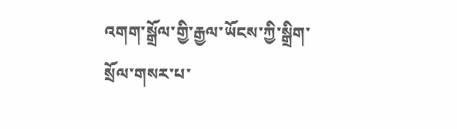འགག་སྒྲོལ་གྱི་རྒྱལ་ཡོངས་ཀྱི་སྒྲིག་སྲོལ་གསར་པ་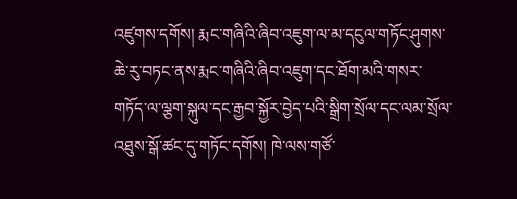འཛུགས་དགོས། རྨང་གཞིའི་ཞིབ་འཇུག་ལ་མ་དངུལ་གཏོང་ཤུགས་ཆེ་རུ་བཏང་ནས་རྨང་གཞིའི་ཞིབ་འཇུག་དང་ཐོག་མའི་གསར་གཏོད་ལ་ལྕག་སྐུལ་དང་རྒྱབ་སྐྱོར་བྱེད་པའི་སྒྲིག་སྲོལ་དང་ལམ་སྲོལ་འཐུས་སྒོ་ཚང་དུ་གཏོང་དགོས། ཁེ་ལས་གཙོ་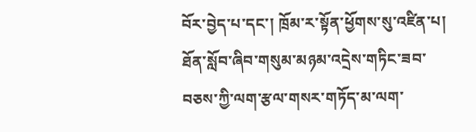བོར་བྱེད་པ་དང་། ཁྲོམ་ར་སྟོན་ཕྱོགས་སུ་འཛིན་པ། ཐོན་སློབ་ཞིབ་གསུམ་མཉམ་འདྲེས་གཏིང་ཟབ་བཅས་ཀྱི་ལག་རྩལ་གསར་གཏོད་མ་ལག་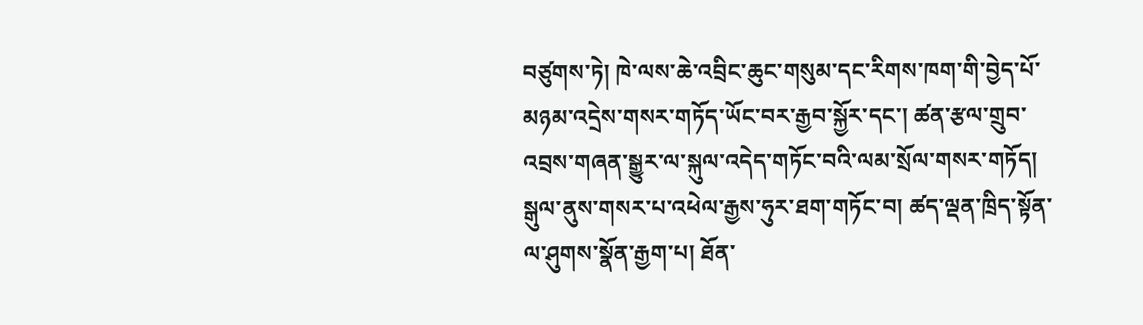བཙུགས་ཏེ། ཁེ་ལས་ཆེ་འབྲིང་ཆུང་གསུམ་དང་རིགས་ཁག་གི་བྱེད་པོ་མཉམ་འདྲེས་གསར་གཏོད་ཡོང་བར་རྒྱབ་སྐྱོར་དང་། ཚན་རྩལ་གྲུབ་འབྲས་གཞན་སྒྱུར་ལ་སྐུལ་འདེད་གཏོང་བའི་ལམ་སྲོལ་གསར་གཏོད། སྒུལ་ནུས་གསར་པ་འཕེལ་རྒྱས་ཧུར་ཐག་གཏོང་བ། ཚད་ལྡན་ཁྲིད་སྟོན་ལ་ཤུགས་སྣོན་རྒྱག་པ། ཐོན་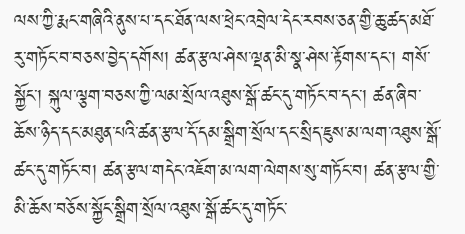ལས་ཀྱི་རྨང་གཞིའི་ནུས་པ་དང་ཐོན་ལས་ཕྲེང་འབྲེལ་དེང་རབས་ཅན་གྱི་ཆུ་ཚད་མཐོ་རུ་གཏོང་བ་བཅས་བྱེད་དགོས། ཚན་རྩལ་ཤེས་ལྡན་མི་སྣ་ཤེས་རྟོགས་དང་། གསོ་སྐྱོང་། སྐུལ་ལྕག་བཅས་ཀྱི་ལམ་སྲོལ་འཐུས་སྒོ་ཚང་དུ་གཏོང་བ་དང་། ཚན་ཞིབ་ཆོས་ཉིད་དང་མཐུན་པའི་ཚན་རྩལ་དོ་དམ་སྒྲིག་སྲོལ་དང་སྲིད་ཇུས་མ་ལག་འཐུས་སྒོ་ཚང་དུ་གཏོང་བ། ཚན་རྩལ་གདེང་འཇོག་མ་ལག་ལེགས་སུ་གཏོང་བ། ཚན་རྩལ་གྱི་མི་ཆོས་བཅོས་སྐྱོང་སྒྲིག་སྲོལ་འཐུས་སྒོ་ཚང་དུ་གཏོང་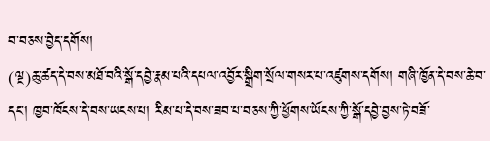བ་བཅས་བྱེད་དགོས།
(ལྔ)ཆུ་ཚད་དེ་བས་མཐོ་བའི་སྒོ་དབྱེ་རྣམ་པའི་དཔལ་འབྱོར་སྒྲིག་སྲོལ་གསར་པ་འཛུགས་དགོས། གཞི་ཁྱོན་དེ་བས་ཆེ་བ་དང་། ཁྱབ་ཁོངས་དེ་བས་ཡངས་པ། རིམ་པ་དེ་བས་ཟབ་པ་བཅས་ཀྱི་ཕྱོགས་ཡོངས་ཀྱི་སྒོ་དབྱེ་བྱས་ཏེ་བཟོ་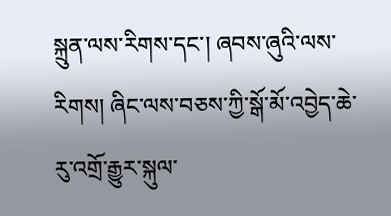སྐྲུན་ལས་རིགས་དང་། ཞབས་ཞུའི་ལས་རིགས། ཞིང་ལས་བཅས་ཀྱི་སྒོ་མོ་འབྱེད་ཆེ་རུ་འགྲོ་རྒྱུར་སྐུལ་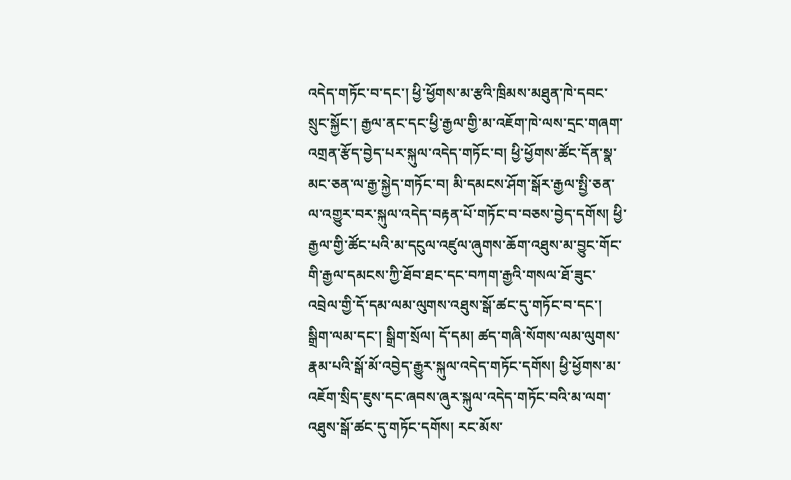འདེད་གཏོང་བ་དང་། ཕྱི་ཕྱོགས་མ་རྩའི་ཁྲིམས་མཐུན་ཁེ་དབང་སྲུང་སྐྱོང་། རྒྱལ་ནང་དང་ཕྱི་རྒྱལ་གྱི་མ་འཇོག་ཁེ་ལས་དྲང་གཞག་འགྲན་རྩོད་བྱེད་པར་སྐུལ་འདེད་གཏོང་བ། ཕྱི་ཕྱོགས་ཚོང་དོན་སྣ་མང་ཅན་ལ་རྒྱ་སྐྱེད་གཏོང་བ། མི་དམངས་ཤོག་སྒོར་རྒྱལ་སྤྱི་ཅན་ལ་འགྱུར་བར་སྐུལ་འདེད་བརྟན་པོ་གཏོང་བ་བཅས་བྱེད་དགོས། ཕྱི་རྒྱལ་གྱི་ཚོང་པའི་མ་དངུལ་འཛུལ་ཞུགས་ཆོག་འཐུས་མ་བྱུང་གོང་གི་རྒྱལ་དམངས་ཀྱི་ཐོབ་ཐང་དང་བཀག་རྒྱའི་གསལ་ཐོ་ཟུང་འབྲེལ་གྱི་དོ་དམ་ལམ་ལུགས་འཐུས་སྒོ་ཚང་དུ་གཏོང་བ་དང་། སྒྲིག་ལམ་དང་། སྒྲིག་སྲོལ། དོ་དམ། ཚད་གཞི་སོགས་ལམ་ལུགས་རྣམ་པའི་སྒོ་མོ་འབྱེད་རྒྱུར་སྐུལ་འདེད་གཏོང་དགོས། ཕྱི་ཕྱོགས་མ་འཇོག་སྲིད་ཇུས་དང་ཞབས་ཞུར་སྐུལ་འདེད་གཏོང་བའི་མ་ལག་འཐུས་སྒོ་ཚང་དུ་གཏོང་དགོས། རང་མོས་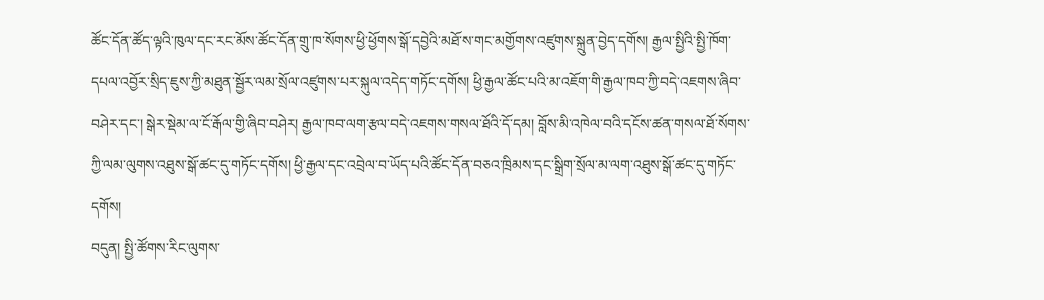ཚོང་དོན་ཚོད་ལྟའི་ཁུལ་དང་རང་མོས་ཚོང་དོན་གྲུ་ཁ་སོགས་ཕྱི་ཕྱོགས་སྒོ་དབྱེའི་མཐོ་ས་གང་མགྱོགས་འཛུགས་སྐྲུན་བྱེད་དགོས། རྒྱལ་སྤྱིའི་སྤྱི་ཁོག་དཔལ་འབྱོར་སྲིད་ཇུས་ཀྱི་མཐུན་སྦྱོར་ལམ་སྲོལ་འཛུགས་པར་སྐུལ་འདེད་གཏོང་དགོས། ཕྱི་རྒྱལ་ཚོང་པའི་མ་འཇོག་གི་རྒྱལ་ཁབ་ཀྱི་བདེ་འཇགས་ཞིབ་བཤེར་དང་། སྒེར་སྡེམ་ལ་ངོ་རྒོལ་གྱི་ཞིབ་བཤེར། རྒྱལ་ཁབ་ལག་རྩལ་བདེ་འཇགས་གསལ་ཐོའི་དོ་དམ། བློས་མི་འཁེལ་བའི་དངོས་ཚན་གསལ་ཐོ་སོགས་ཀྱི་ལམ་ལུགས་འཐུས་སྒོ་ཚང་དུ་གཏོང་དགོས། ཕྱི་རྒྱལ་དང་འབྲེལ་བ་ཡོད་པའི་ཚོང་དོན་བཅའ་ཁྲིམས་དང་སྒྲིག་སྲོལ་མ་ལག་འཐུས་སྒོ་ཚང་དུ་གཏོང་དགོས།
བདུན། སྤྱི་ཚོགས་རིང་ལུགས་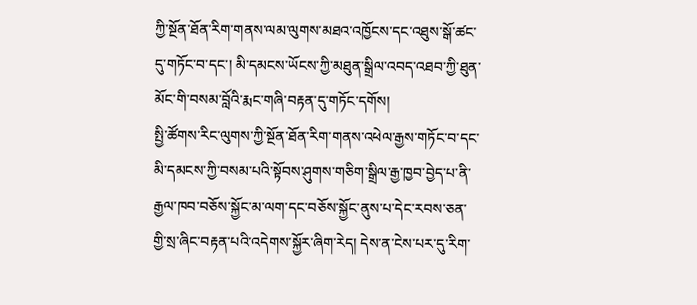ཀྱི་སྔོན་ཐོན་རིག་གནས་ལམ་ལུགས་མཐའ་འཁྱོངས་དང་འཐུས་སྒོ་ཚང་དུ་གཏོང་བ་དང་། མི་དམངས་ཡོངས་ཀྱི་མཐུན་སྒྲིལ་འབད་འཐབ་ཀྱི་ཐུན་མོང་གི་བསམ་བློའི་རྨང་གཞི་བརྟན་དུ་གཏོང་དགོས།
སྤྱི་ཚོགས་རིང་ལུགས་ཀྱི་སྔོན་ཐོན་རིག་གནས་འཕེལ་རྒྱས་གཏོང་བ་དང་མི་དམངས་ཀྱི་བསམ་པའི་སྟོབས་ཤུགས་གཅིག་སྒྲིལ་རྒྱ་ཁྱབ་བྱེད་པ་ནི་རྒྱལ་ཁབ་བཅོས་སྐྱོང་མ་ལག་དང་བཅོས་སྐྱོང་ནུས་པ་དེང་རབས་ཅན་གྱི་སྲ་ཞིང་བརྟན་པའི་འདེགས་སྐྱོར་ཞིག་རེད། དེས་ན་ངེས་པར་དུ་རིག་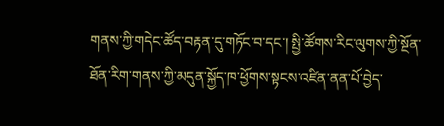གནས་ཀྱི་གདེང་ཚོད་བརྟན་དུ་གཏོང་བ་དང་། སྤྱི་ཚོགས་རིང་ལུགས་ཀྱི་སྔོན་ཐོན་རིག་གནས་ཀྱི་མདུན་སྐྱོད་ཁ་ཕྱོགས་སྟངས་འཛིན་ནན་པོ་བྱེད་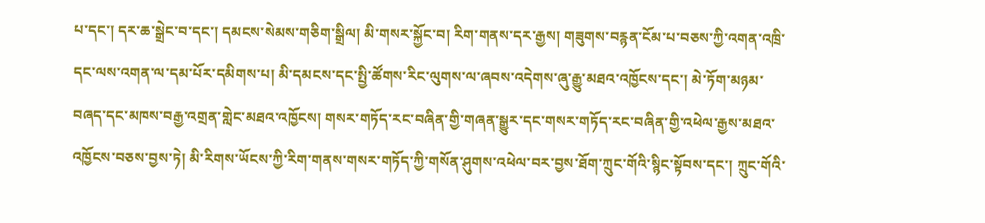པ་དང་། དར་ཆ་སྒྲེང་བ་དང་། དམངས་སེམས་གཅིག་སྒྲིལ། མི་གསར་སྐྱོང་བ། རིག་གནས་དར་རྒྱས། གཟུགས་བརྙན་ངོམ་པ་བཅས་ཀྱི་འགན་འཁྲི་དང་ལས་འགན་ལ་དམ་པོར་དམིགས་པ། མི་དམངས་དང་སྤྱི་ཚོགས་རིང་ལུགས་ལ་ཞབས་འདེགས་ཞུ་རྒྱུ་མཐའ་འཁྱོངས་དང་། མེ་ཏོག་མཉམ་བཞད་དང་མཁས་བརྒྱ་འགྲན་གླེང་མཐའ་འཁྱོངས། གསར་གཏོད་རང་བཞིན་གྱི་གཞན་སྒྱུར་དང་གསར་གཏོད་རང་བཞིན་གྱི་འཕེལ་རྒྱས་མཐའ་འཁྱོངས་བཅས་བྱས་ཏེ། མི་རིགས་ཡོངས་ཀྱི་རིག་གནས་གསར་གཏོད་ཀྱི་གསོན་ཤུགས་འཕེལ་བར་བྱས་ཐོག་ཀྲུང་གོའི་སྙིང་སྟོབས་དང་། ཀྲུང་གོའི་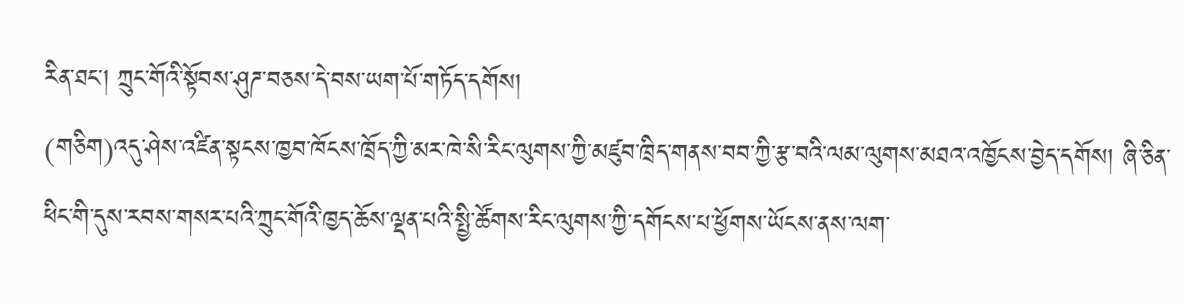རིན་ཐང་། ཀྲུང་གོའི་སྟོབས་ཤུཌ་བཅས་དེ་བས་ཡག་པོ་གཏོད་དགོས།
(གཅིག)འདུ་ཤེས་འཛིན་སྟངས་ཁྱབ་ཁོངས་ཁྲོད་ཀྱི་མར་ཁེ་སི་རིང་ལུགས་ཀྱི་མཛུབ་ཁྲིད་གནས་བབ་ཀྱི་རྩ་བའི་ལམ་ལུགས་མཐའ་འཁྱོངས་བྱེད་དགོས། ཞི་ཅིན་ཕིང་གི་དུས་རབས་གསར་པའི་ཀྲུང་གོའི་ཁྱད་ཆོས་ལྡན་པའི་སྤྱི་ཚོགས་རིང་ལུགས་ཀྱི་དགོངས་པ་ཕྱོགས་ཡོངས་ནས་ལག་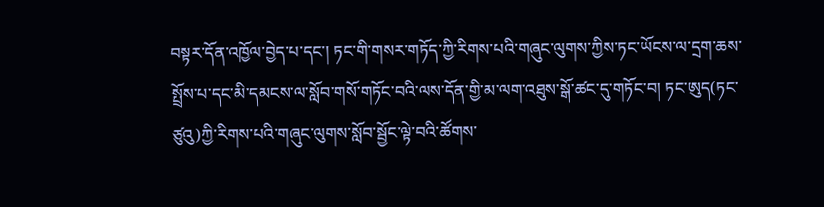བསྟར་དོན་འཁྱོལ་བྱེད་པ་དང་། ཏང་གི་གསར་གཏོད་ཀྱི་རིགས་པའི་གཞུང་ལུགས་ཀྱིས་ཏང་ཡོངས་ལ་དྲག་ཆས་སྤྲོས་པ་དང་མི་དམངས་ལ་སློབ་གསོ་གཏོང་བའི་ལས་དོན་གྱི་མ་ལག་འཐུས་སྒོ་ཚང་དུ་གཏོང་བ། ཏང་ཨུད(ཏང་ཙུའུ)ཀྱི་རིགས་པའི་གཞུང་ལུགས་སློབ་སྦྱོང་ལྟེ་བའི་ཚོགས་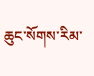ཆུང་སོགས་རིམ་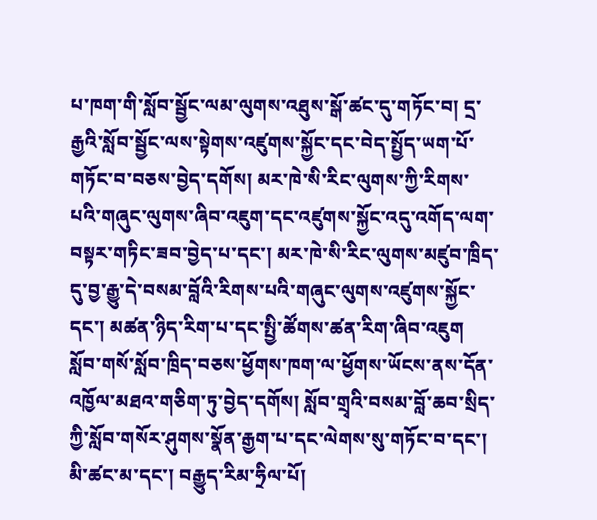པ་ཁག་གི་སློབ་སྦྱོང་ལམ་ལུགས་འཐུས་སྒོ་ཚང་དུ་གཏོང་བ། དྲ་རྒྱའི་སློབ་སྦྱོང་ལས་སྟེགས་འཛུགས་སྐྱོང་དང་བེད་སྤྱོད་ཡག་པོ་གཏོང་བ་བཅས་བྱེད་དགོས། མར་ཁེ་སི་རིང་ལུགས་ཀྱི་རིགས་པའི་གཞུང་ལུགས་ཞིབ་འཇུག་དང་འཛུགས་སྐྱོང་འདུ་འགོད་ལག་བསྟར་གཏིང་ཟབ་བྱེད་པ་དང་། མར་ཁེ་སི་རིང་ལུགས་མཛུབ་ཁྲིད་དུ་བྱ་རྒྱུ་དེ་བསམ་བློའི་རིགས་པའི་གཞུང་ལུགས་འཛུགས་སྐྱོང་དང་། མཚན་ཉིད་རིག་པ་དང་སྤྱི་ཚོགས་ཚན་རིག་ཞིབ་འཇུག སློབ་གསོ་སློབ་ཁྲིད་བཅས་ཕྱོགས་ཁག་ལ་ཕྱོགས་ཡོངས་ནས་དོན་འཁྱོལ་མཐའ་གཅིག་ཏུ་བྱེད་དགོས། སློབ་གྲྭའི་བསམ་བློ་ཆབ་སྲིད་ཀྱི་སློབ་གསོར་ཤུགས་སྣོན་རྒྱག་པ་དང་ལེགས་སུ་གཏོང་བ་དང་། མི་ཚང་མ་དང་། བརྒྱུད་རིམ་ཧྲིལ་པོ།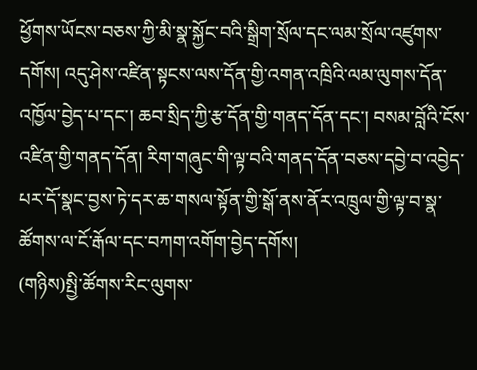ཕྱོགས་ཡོངས་བཅས་ཀྱི་མི་སྣ་སྐྱོང་བའི་སྒྲིག་སྲོལ་དང་ལམ་སྲོལ་འཛུགས་དགོས། འདུ་ཤེས་འཛིན་སྟངས་ལས་དོན་གྱི་འགན་འཁྲིའི་ལམ་ལུགས་དོན་འཁྱོལ་བྱེད་པ་དང་། ཆབ་སྲིད་ཀྱི་རྩ་དོན་གྱི་གནད་དོན་དང་། བསམ་བློའི་ངོས་འཛིན་གྱི་གནད་དོན། རིག་གཞུང་གི་ལྟ་བའི་གནད་དོན་བཅས་དབྱེ་བ་འབྱེད་པར་དོ་སྣང་བྱས་ཏེ་དར་ཆ་གསལ་སྟོན་གྱི་སྒོ་ནས་ནོར་འཁྲུལ་གྱི་ལྟ་བ་སྣ་ཚོགས་ལ་ངོ་རྒོལ་དང་བཀག་འགོག་བྱེད་དགོས།
(གཉིས)སྤྱི་ཚོགས་རིང་ལུགས་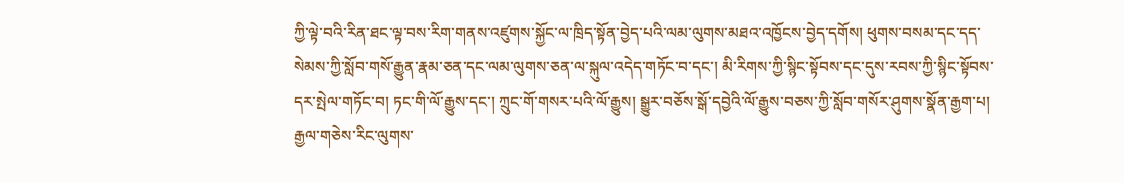ཀྱི་ལྟེ་བའི་རིན་ཐང་ལྟ་བས་རིག་གནས་འཛུགས་སྐྱོང་ལ་ཁྲིད་སྟོན་བྱེད་པའི་ལམ་ལུགས་མཐའ་འཁྱོངས་བྱེད་དགོས། ཕུགས་བསམ་དང་དད་སེམས་ཀྱི་སློབ་གསོ་རྒྱུན་རྣམ་ཅན་དང་ལམ་ལུགས་ཅན་ལ་སྐུལ་འདེད་གཏོང་བ་དང་། མི་རིགས་ཀྱི་སྙིང་སྟོབས་དང་དུས་རབས་ཀྱི་སྙིང་སྟོབས་དར་སྤེལ་གཏོང་བ། ཏང་གི་ལོ་རྒྱུས་དང་། ཀྲུང་གོ་གསར་པའི་ལོ་རྒྱུས། སྒྱུར་བཅོས་སྒོ་དབྱེའི་ལོ་རྒྱུས་བཅས་ཀྱི་སློབ་གསོར་ཤུགས་སྣོན་རྒྱག་པ། རྒྱལ་གཅེས་རིང་ལུགས་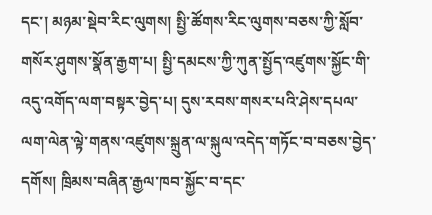དང་། མཉམ་སྡེབ་རིང་ལུགས། སྤྱི་ཚོགས་རིང་ལུགས་བཅས་ཀྱི་སློབ་གསོར་ཤུགས་སྣོན་རྒྱག་པ། སྤྱི་དམངས་ཀྱི་ཀུན་སྤྱོད་འཛུགས་སྐྱོང་གི་འདུ་འགོད་ལག་བསྟར་བྱེད་པ། དུས་རབས་གསར་པའི་ཤེས་དཔལ་ལག་ལེན་ལྟེ་གནས་འཛུགས་སྐྲུན་ལ་སྐུལ་འདེད་གཏོང་བ་བཅས་བྱེད་དགོས། ཁྲིམས་བཞིན་རྒྱལ་ཁབ་སྐྱོང་བ་དང་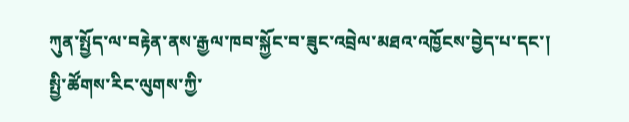ཀུན་སྤྱོད་ལ་བརྟེན་ནས་རྒྱལ་ཁབ་སྐྱོང་བ་ཟུང་འབྲེལ་མཐའ་འཁྱོངས་བྱེད་པ་དང་། སྤྱི་ཚོགས་རིང་ལུགས་ཀྱི་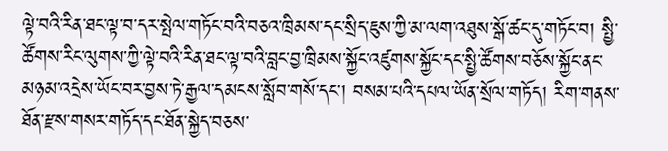ལྟེ་བའི་རིན་ཐང་ལྟ་བ་དར་སྤེལ་གཏོང་བའི་བཅའ་ཁྲིམས་དང་སྲིད་ཇུས་ཀྱི་མ་ལག་འཐུས་སྒོ་ཚང་དུ་གཏོང་བ། སྤྱི་ཚོགས་རིང་ལུགས་ཀྱི་ལྟེ་བའི་རིན་ཐང་ལྟ་བའི་བླང་བྱ་ཁྲིམས་སྐྱོང་འཛུགས་སྐྱོང་དང་སྤྱི་ཚོགས་བཅོས་སྐྱོང་ནང་མཉམ་འདྲེས་ཡོང་བར་བྱས་ཏེ་རྒྱལ་དམངས་སློབ་གསོ་དང་། བསམ་པའི་དཔལ་ཡོན་སྲོལ་གཏོད། རིག་གནས་ཐོན་རྫས་གསར་གཏོད་དང་ཐོན་སྐྱེད་བཅས་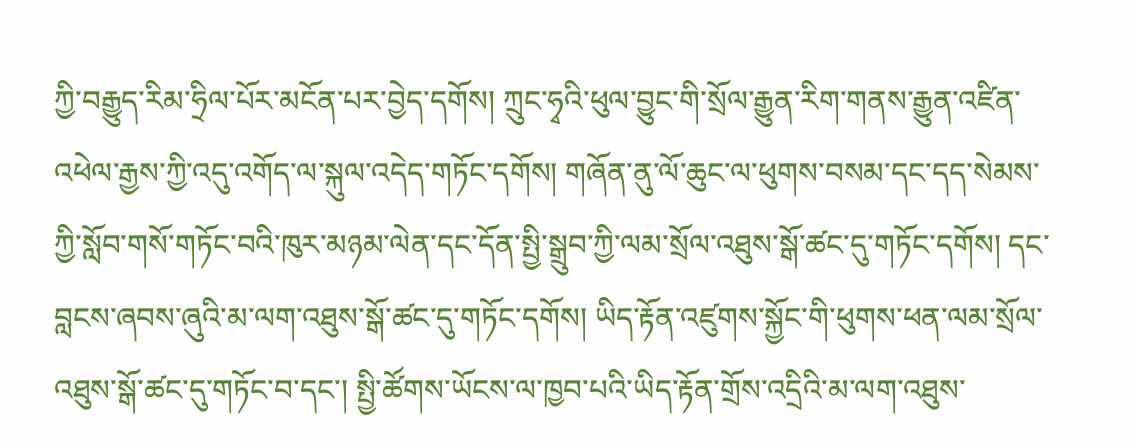ཀྱི་བརྒྱུད་རིམ་ཧྲིལ་པོར་མངོན་པར་བྱེད་དགོས། ཀྲུང་ཧྭའི་ཕུལ་བྱུང་གི་སྲོལ་རྒྱུན་རིག་གནས་རྒྱུན་འཛིན་འཕེལ་རྒྱས་ཀྱི་འདུ་འགོད་ལ་སྐུལ་འདེད་གཏོང་དགོས། གཞོན་ནུ་ལོ་ཆུང་ལ་ཕུགས་བསམ་དང་དད་སེམས་ཀྱི་སློབ་གསོ་གཏོང་བའི་ཁུར་མཉམ་ལེན་དང་དོན་སྤྱི་སྒྲུབ་ཀྱི་ལམ་སྲོལ་འཐུས་སྒོ་ཚང་དུ་གཏོང་དགོས། དང་བླངས་ཞབས་ཞུའི་མ་ལག་འཐུས་སྒོ་ཚང་དུ་གཏོང་དགོས། ཡིད་རྟོན་འཛུགས་སྐྱོང་གི་ཕུགས་ཕན་ལམ་སྲོལ་འཐུས་སྒོ་ཚང་དུ་གཏོང་བ་དང་། སྤྱི་ཚོགས་ཡོངས་ལ་ཁྱབ་པའི་ཡིད་རྟོན་གྲོས་འདྲིའི་མ་ལག་འཐུས་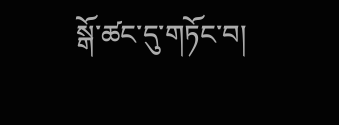སྒོ་ཚང་དུ་གཏོང་བ།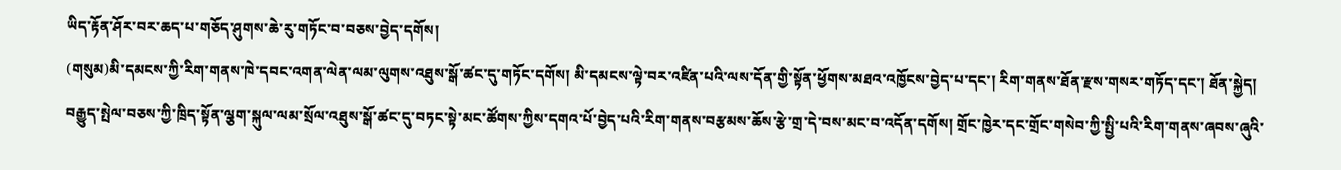ཡིད་རྟོན་ཤོར་བར་ཆད་པ་གཅོད་ཤུགས་ཆེ་རུ་གཏོང་བ་བཅས་བྱེད་དགོས།
(གསུམ)མི་དམངས་ཀྱི་རིག་གནས་ཁེ་དབང་འགན་ལེན་ལམ་ལུགས་འཐུས་སྒོ་ཚང་དུ་གཏོང་དགོས། མི་དམངས་ལྟེ་བར་འཛིན་པའི་ལས་དོན་གྱི་སྟོན་ཕྱོགས་མཐའ་འཁྱོངས་བྱེད་པ་དང་། རིག་གནས་ཐོན་རྫས་གསར་གཏོད་དང་། ཐོན་སྐྱེད། བརྒྱུད་སྤེལ་བཅས་ཀྱི་ཁྲིད་སྟོན་ལྕག་སྐུལ་ལམ་སྲོལ་འཐུས་སྒོ་ཚང་དུ་བཏང་སྟེ་མང་ཚོགས་ཀྱིས་དགའ་པོ་བྱེད་པའི་རིག་གནས་བརྩམས་ཆོས་རྩེ་གྲ་དེ་བས་མང་བ་འདོན་དགོས། གྲོང་ཁྱེར་དང་གྲོང་གསེབ་ཀྱི་སྤྱི་པའི་རིག་གནས་ཞབས་ཞུའི་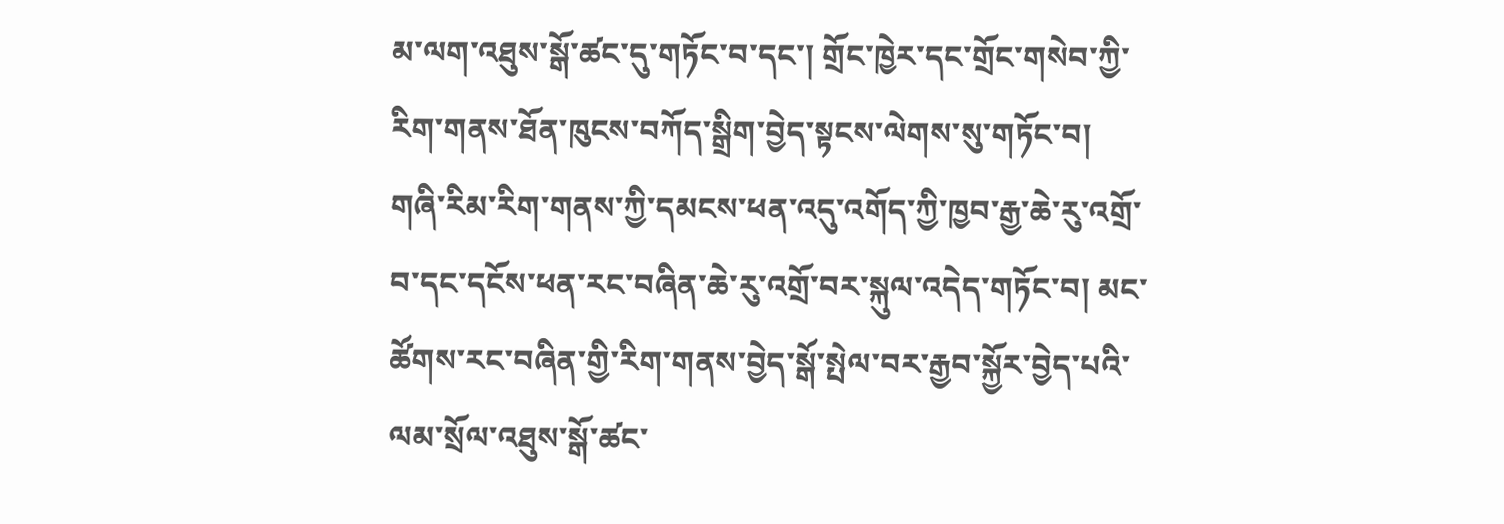མ་ལག་འཐུས་སྒོ་ཚང་དུ་གཏོང་བ་དང་། གྲོང་ཁྱེར་དང་གྲོང་གསེབ་ཀྱི་རིག་གནས་ཐོན་ཁུངས་བཀོད་སྒྲིག་བྱེད་སྟངས་ལེགས་སུ་གཏོང་བ། གཞི་རིམ་རིག་གནས་ཀྱི་དམངས་ཕན་འདུ་འགོད་ཀྱི་ཁྱབ་རྒྱ་ཆེ་རུ་འགྲོ་བ་དང་དངོས་ཕན་རང་བཞིན་ཆེ་རུ་འགྲོ་བར་སྐུལ་འདེད་གཏོང་བ། མང་ཚོགས་རང་བཞིན་གྱི་རིག་གནས་བྱེད་སྒོ་སྤེལ་བར་རྒྱབ་སྐྱོར་བྱེད་པའི་ལམ་སྲོལ་འཐུས་སྒོ་ཚང་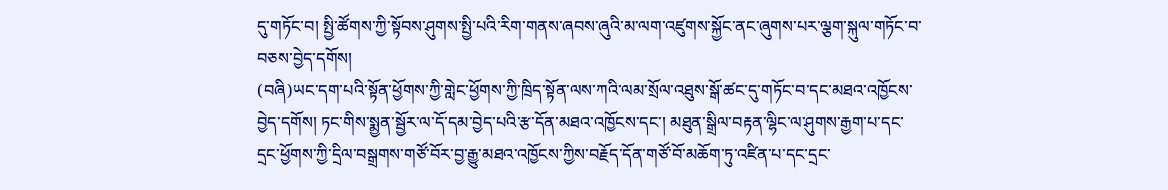དུ་གཏོང་བ། སྤྱི་ཚོགས་ཀྱི་སྟོབས་ཤུགས་སྤྱི་པའི་རིག་གནས་ཞབས་ཞུའི་མ་ལག་འཛུགས་སྐྱོང་ནང་ཞུགས་པར་ལྕག་སྐུལ་གཏོང་བ་བཅས་བྱེད་དགོས།
(བཞི)ཡང་དག་པའི་སྟོན་ཕྱོགས་ཀྱི་གླེང་ཕྱོགས་ཀྱི་ཁྲིད་སྟོན་ལས་ཀའི་ལམ་སྲོལ་འཐུས་སྒོ་ཚང་དུ་གཏོང་བ་དང་མཐའ་འཁྱོངས་བྱེད་དགོས། ཏང་གིས་སྨྱན་སྦྱོར་ལ་དོ་དམ་བྱེད་པའི་རྩ་དོན་མཐའ་འཁྱོངས་དང་། མཐུན་སྒྲིལ་བརྟན་ལྷིང་ལ་ཤུགས་རྒྱག་པ་དང་དྲང་ཕྱོགས་ཀྱི་དྲིལ་བསྒྲགས་གཙོ་བོར་བྱ་རྒྱུ་མཐའ་འཁྱོངས་ཀྱིས་བརྗོད་དོན་གཙོ་བོ་མཆོག་ཏུ་འཛིན་པ་དང་དྲང་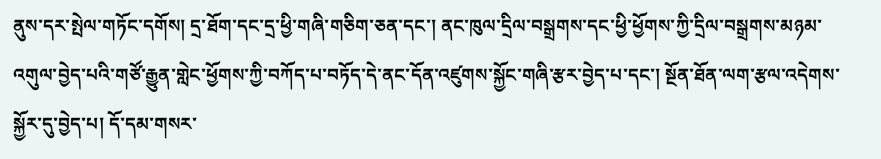ནུས་དར་སྤེལ་གཏོང་དགོས། དྲ་ཐོག་དང་དྲ་ཕྱི་གཞི་གཅིག་ཅན་དང་། ནང་ཁུལ་དྲིལ་བསྒྲགས་དང་ཕྱི་ཕྱོགས་ཀྱི་དྲིལ་བསྒྲགས་མཉམ་འགུལ་བྱེད་པའི་གཙོ་རྒྱུན་གླེང་ཕྱོགས་ཀྱི་བཀོད་པ་བཏོད་དེ་ནང་དོན་འཛུགས་སྐྱོང་གཞི་རྩར་བྱེད་པ་དང་། སྔོན་ཐོན་ལག་རྩལ་འདེགས་སྐྱོར་དུ་བྱེད་པ། དོ་དམ་གསར་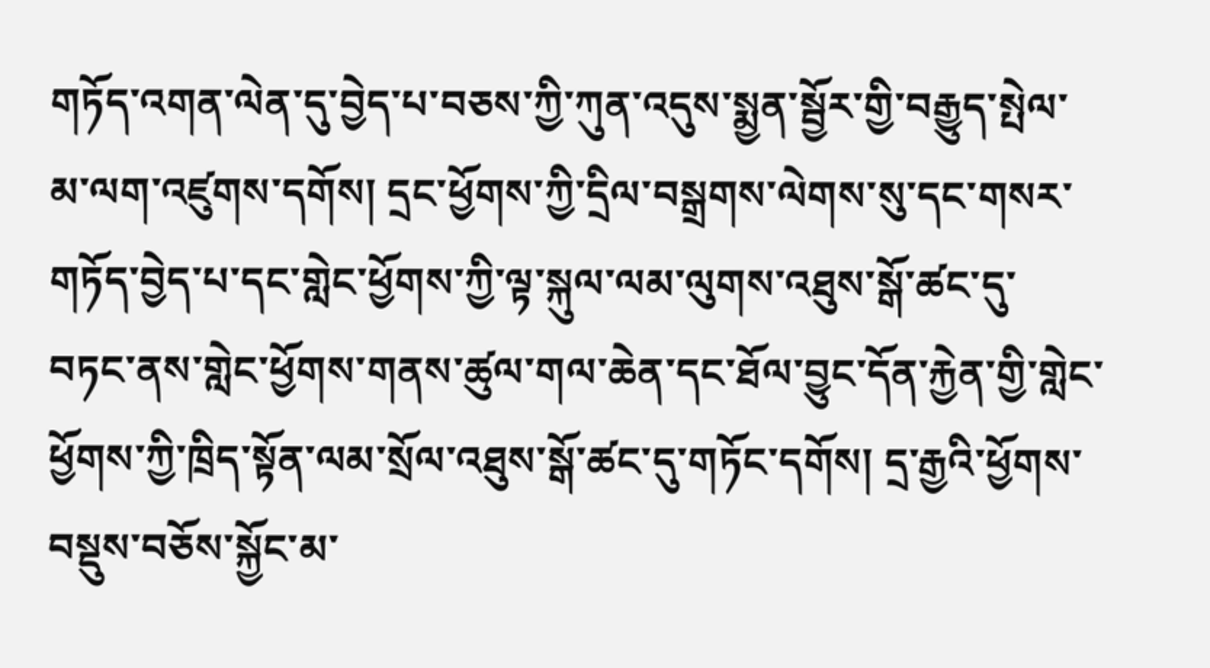གཏོད་འགན་ལེན་དུ་བྱེད་པ་བཅས་ཀྱི་ཀུན་འདུས་སྨྱན་སྦྱོར་གྱི་བརྒྱུད་སྤེལ་མ་ལག་འཛུགས་དགོས། དྲང་ཕྱོགས་ཀྱི་དྲིལ་བསྒྲགས་ལེགས་སུ་དང་གསར་གཏོད་བྱེད་པ་དང་གླེང་ཕྱོགས་ཀྱི་ལྟ་སྐུལ་ལམ་ལུགས་འཐུས་སྒོ་ཚང་དུ་བཏང་ནས་གླེང་ཕྱོགས་གནས་ཚུལ་གལ་ཆེན་དང་ཐོལ་བྱུང་དོན་རྐྱེན་གྱི་གླེང་ཕྱོགས་ཀྱི་ཁྲིད་སྟོན་ལམ་སྲོལ་འཐུས་སྒོ་ཚང་དུ་གཏོང་དགོས། དྲ་རྒྱའི་ཕྱོགས་བསྡུས་བཅོས་སྐྱོང་མ་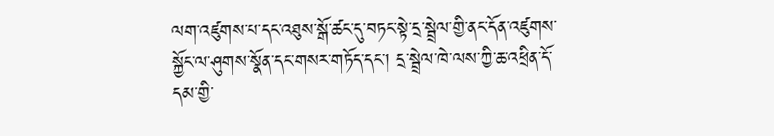ལག་འཛུགས་པ་དང་འཐུས་སྒོ་ཚང་དུ་བཏང་སྟེ་དྲ་སྦྲེལ་གྱི་ནང་དོན་འཛུགས་སྐྱོང་ལ་ཤུགས་སྣོན་དང་གསར་གཏོད་དང་། དྲ་སྦྲེལ་ཁེ་ལས་ཀྱི་ཆ་འཕྲིན་དོ་དམ་གྱི་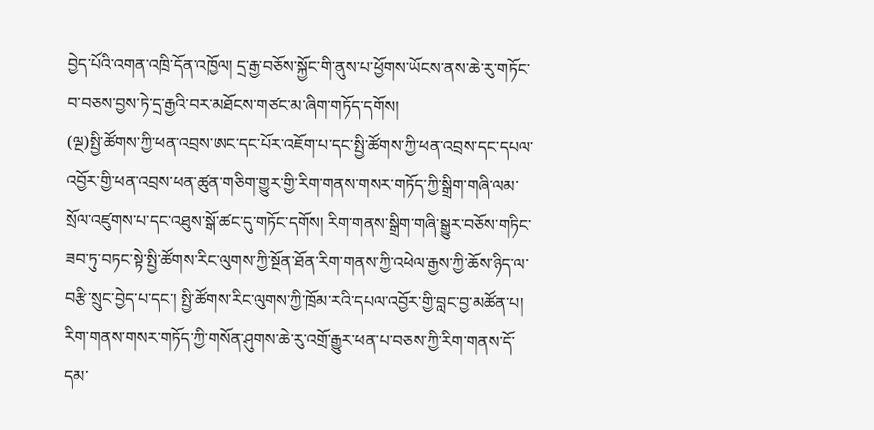བྱེད་པོའི་འགན་འཁྲི་དོན་འཁྱོལ། དྲ་རྒྱ་བཅོས་སྐྱོང་གི་ནུས་པ་ཕྱོགས་ཡོངས་ནས་ཆེ་རུ་གཏོང་བ་བཅས་བྱས་ཏེ་དྲ་རྒྱའི་བར་མཐོངས་གཙང་མ་ཞིག་གཏོད་དགོས།
(ལྔ)སྤྱི་ཚོགས་ཀྱི་ཕན་འབྲས་ཨང་དང་པོར་འཇོག་པ་དང་སྤྱི་ཚོགས་ཀྱི་ཕན་འབྲས་དང་དཔལ་འབྱོར་གྱི་ཕན་འབྲས་ཕན་ཚུན་གཅིག་གྱུར་གྱི་རིག་གནས་གསར་གཏོད་ཀྱི་སྒྲིག་གཞི་ལམ་སྲོལ་འཛུགས་པ་དང་འཐུས་སྒོ་ཚང་དུ་གཏོང་དགོས། རིག་གནས་སྒྲིག་གཞི་སྒྱུར་བཅོས་གཏིང་ཟབ་ཏུ་བཏང་སྟེ་སྤྱི་ཚོགས་རིང་ལུགས་ཀྱི་སྔོན་ཐོན་རིག་གནས་ཀྱི་འཕེལ་རྒྱས་ཀྱི་ཆོས་ཉིད་ལ་བརྩི་སྲུང་བྱེད་པ་དང་། སྤྱི་ཚོགས་རིང་ལུགས་ཀྱི་ཁྲོམ་རའི་དཔལ་འབྱོར་གྱི་བླང་བྱ་མཚོན་པ། རིག་གནས་གསར་གཏོད་ཀྱི་གསོན་ཤུགས་ཆེ་རུ་འགྲོ་རྒྱུར་ཕན་པ་བཅས་ཀྱི་རིག་གནས་དོ་དམ་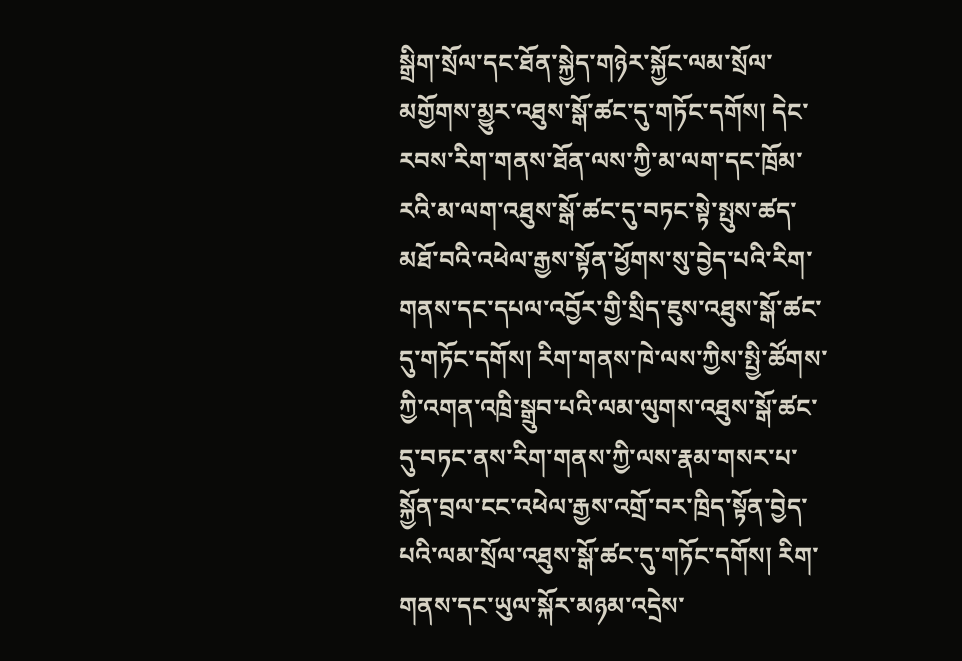སྒྲིག་སྲོལ་དང་ཐོན་སྐྱེད་གཉེར་སྐྱོང་ལམ་སྲོལ་མགྱོགས་མྱུར་འཐུས་སྒོ་ཚང་དུ་གཏོང་དགོས། དེང་རབས་རིག་གནས་ཐོན་ལས་ཀྱི་མ་ལག་དང་ཁྲོམ་རའི་མ་ལག་འཐུས་སྒོ་ཚང་དུ་བཏང་སྟེ་སྤུས་ཚད་མཐོ་བའི་འཕེལ་རྒྱས་སྟོན་ཕྱོགས་སུ་བྱེད་པའི་རིག་གནས་དང་དཔལ་འབྱོར་གྱི་སྲིད་ཇུས་འཐུས་སྒོ་ཚང་དུ་གཏོང་དགོས། རིག་གནས་ཁེ་ལས་ཀྱིས་སྤྱི་ཚོགས་ཀྱི་འགན་འཁྲི་སྒྲུབ་པའི་ལམ་ལུགས་འཐུས་སྒོ་ཚང་དུ་བཏང་ནས་རིག་གནས་ཀྱི་ལས་རྣམ་གསར་པ་སྐྱོན་བྲལ་ངང་འཕེལ་རྒྱས་འགྲོ་བར་ཁྲིད་སྟོན་བྱེད་པའི་ལམ་སྲོལ་འཐུས་སྒོ་ཚང་དུ་གཏོང་དགོས། རིག་གནས་དང་ཡུལ་སྐོར་མཉམ་འདྲེས་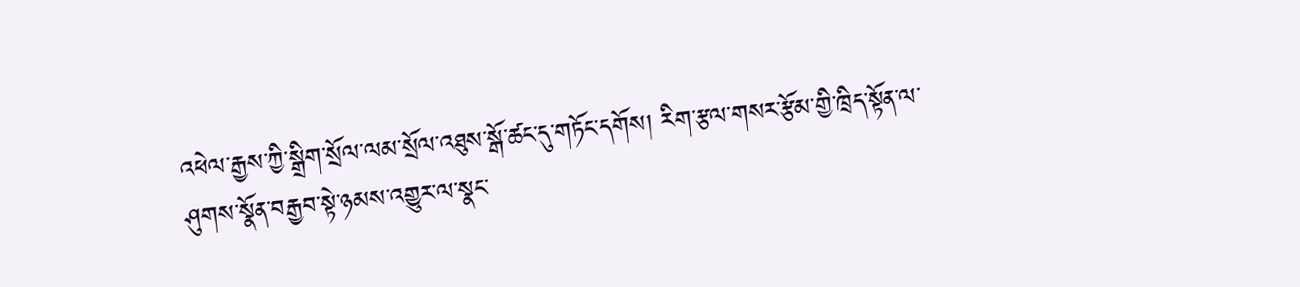འཕེལ་རྒྱས་ཀྱི་སྒྲིག་སྲོལ་ལམ་སྲོལ་འཐུས་སྒོ་ཚང་དུ་གཏོང་དགོས། རིག་རྩལ་གསར་རྩོམ་གྱི་ཁྲིད་སྟོན་ལ་ཤུགས་སྣོན་བརྒྱབ་སྟེ་ཉམས་འགྱུར་ལ་སྣང་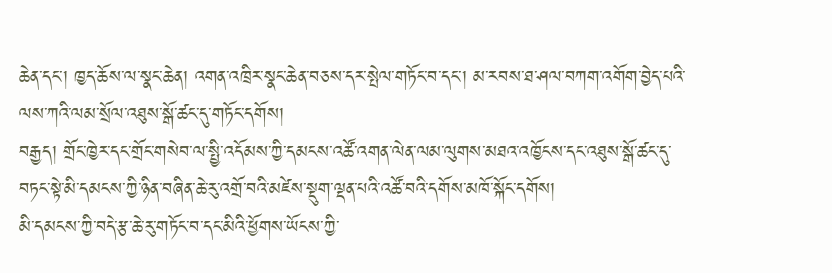ཆེན་དང་། ཁྱད་ཆོས་ལ་སྣང་ཆེན། འགན་འཁྲིར་སྣང་ཆེན་བཅས་དར་སྤེལ་གཏོང་བ་དང་། མ་རབས་ཐ་ཤལ་བཀག་འགོག་བྱེད་པའི་ལས་ཀའི་ལམ་སྲོལ་འཐུས་སྒོ་ཚང་དུ་གཏོང་དགོས།
བརྒྱད། གྲོང་ཁྱེར་དང་གྲོང་གསེབ་ལ་སྤྱི་འདོམས་ཀྱི་དམངས་འཚོ་འགན་ལེན་ལམ་ལུགས་མཐའ་འཁྱོངས་དང་འཐུས་སྒོ་ཚང་དུ་བཏང་སྟེ་མི་དམངས་ཀྱི་ཉིན་བཞིན་ཆེ་རུ་འགྲོ་བའི་མཛེས་སྡུག་ལྡན་པའི་འཚོ་བའི་དགོས་མཁོ་སྐོང་དགོས།
མི་དམངས་ཀྱི་བདེ་རྩ་ཆེ་རུ་གཏོང་བ་དང་མིའི་ཕྱོགས་ཡོངས་ཀྱི་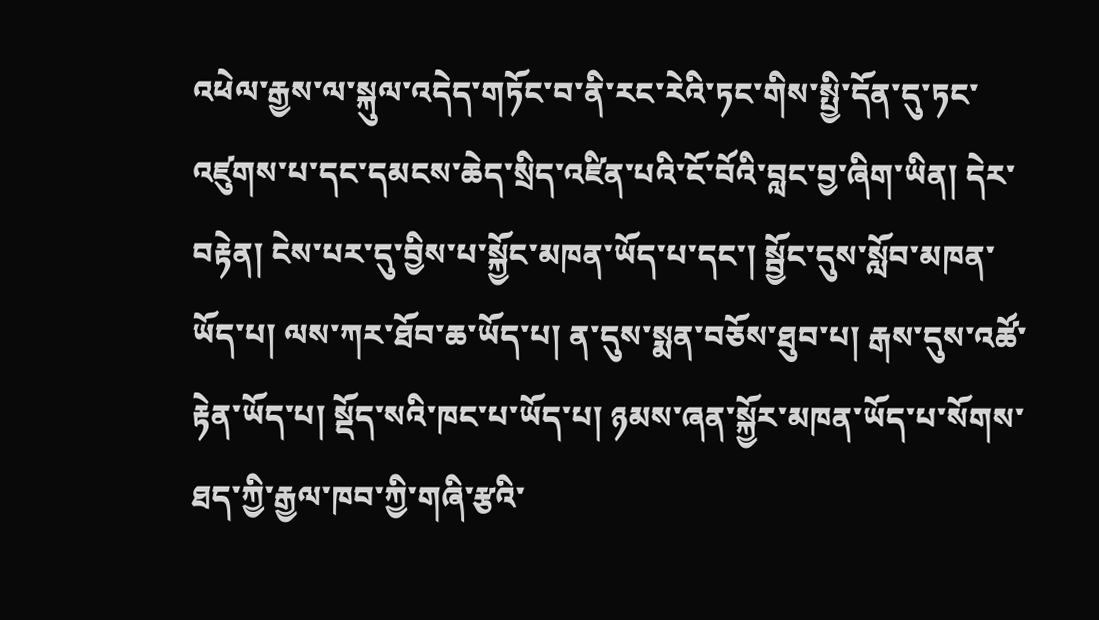འཕེལ་རྒྱས་ལ་སྐུལ་འདེད་གཏོང་བ་ནི་རང་རེའི་ཏང་གིས་སྤྱི་དོན་དུ་ཏང་འཛུགས་པ་དང་དམངས་ཆེད་སྲིད་འཛིན་པའི་ངོ་བོའི་བླང་བྱ་ཞིག་ཡིན། དེར་བརྟེན། ངེས་པར་དུ་བྱིས་པ་སྐྱོང་མཁན་ཡོད་པ་དང་། སྦྱོང་དུས་སློབ་མཁན་ཡོད་པ། ལས་ཀར་ཐོབ་ཆ་ཡོད་པ། ན་དུས་སྨན་བཅོས་ཐུབ་པ། རྒས་དུས་འཚོ་རྟེན་ཡོད་པ། སྡོད་སའི་ཁང་པ་ཡོད་པ། ཉམས་ཞན་སྐྱོར་མཁན་ཡོད་པ་སོགས་ཐད་ཀྱི་རྒྱལ་ཁབ་ཀྱི་གཞི་རྩའི་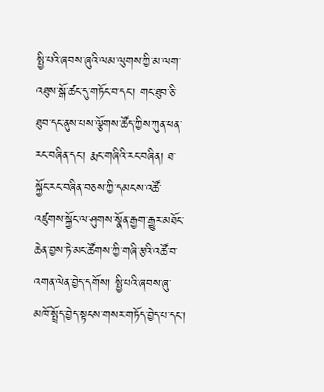སྤྱི་པའི་ཞབས་ཞུའི་ལམ་ལུགས་ཀྱི་མ་ལག་འཐུས་སྒོ་ཚང་དུ་གཏོང་བ་དང་། གང་ཐུབ་ཅི་ཐུབ་དང་ནུས་པས་ལྕོགས་ཚོད་ཀྱིས་ཀུན་ཕན་རང་བཞིན་དང་། རྨང་གཞིའི་རང་བཞིན། ཐ་སྐྱོང་རང་བཞིན་བཅས་ཀྱི་དམངས་འཚོ་འཛུགས་སྐྱོང་ལ་ཤུགས་སྣོན་རྒྱག་རྒྱུར་མཐོང་ཆེན་བྱས་ཏེ་མང་ཚོགས་ཀྱི་གཞི་རྩའི་འཚོ་བ་འགན་ལེན་བྱེད་དགོས། སྤྱི་པའི་ཞབས་ཞུ་མཁོ་སྤྲོད་བྱེད་སྟངས་གསར་གཏོད་བྱེད་པ་དང་།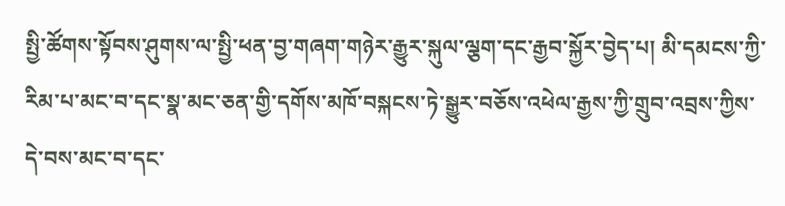སྤྱི་ཚོགས་སྟོབས་ཤུགས་ལ་སྤྱི་ཕན་བྱ་གཞག་གཉེར་རྒྱུར་སྐུལ་ལྕག་དང་རྒྱབ་སྐྱོར་བྱེད་པ། མི་དམངས་ཀྱི་རིམ་པ་མང་བ་དང་སྣ་མང་ཅན་གྱི་དགོས་མཁོ་བསྐངས་ཏེ་སྒྱུར་བཅོས་འཕེལ་རྒྱས་ཀྱི་གྲུབ་འབྲས་ཀྱིས་དེ་བས་མང་བ་དང་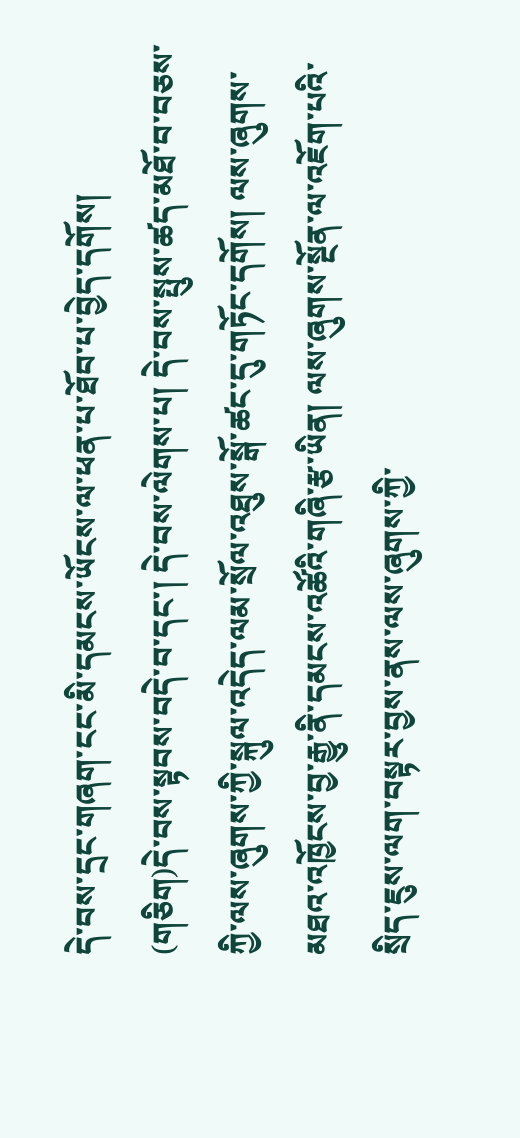དེ་བས་དྲང་གཞག་ངང་མི་དམངས་ཡོངས་ལ་ཕན་པ་ཐོབ་པ་བྱེད་དགོས།
(གཅིག)དེ་བས་སྟབས་བདེ་བ་དང་། དེ་བས་ལེགས་པ། དེ་བས་སྤུས་ཚད་མཐོ་བ་བཅས་ཀྱི་ལས་ཞུགས་ཀྱི་སྐུལ་འདེད་ལམ་སྲོལ་འཐུས་སྒོ་ཚང་དུ་གཏོང་དགོས། ལས་ཞུགས་མཐའ་འཁྱོངས་བྱ་རྒྱུ་ནི་དམངས་འཚོའི་གཞི་རྩ་ཡིན། ལས་ཞུགས་སྔོན་ལ་འཇོག་པའི་སྲིད་ཇུས་ལག་བསྟར་བྱས་ནས་ལས་ཞུགས་ཀྱི་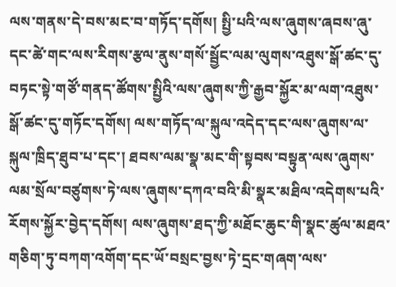ལས་གནས་དེ་བས་མང་བ་གཏོད་དགོས། སྤྱི་པའི་ལས་ཞུགས་ཞབས་ཞུ་དང་ཚེ་གང་ལས་རིགས་རྩལ་ནུས་གསོ་སྦྱོང་ལམ་ལུགས་འཐུས་སྒོ་ཚང་དུ་བཏང་སྟེ་གཙོ་གནད་ཚོགས་སྤྱིའི་ལས་ཞུགས་ཀྱི་རྒྱབ་སྐྱོར་མ་ལག་འཐུས་སྒོ་ཚང་དུ་གཏོང་དགོས། ལས་གཏོད་ལ་སྐུལ་འདེད་དང་ལས་ཞུགས་ལ་སྐུལ་ཁྲིད་ཐུབ་པ་དང་། ཐབས་ལམ་སྣ་མང་གི་སྟབས་བསྟུན་ལས་ཞུགས་ལམ་སྲོལ་བཙུགས་ཏེ་ལས་ཞུགས་དཀའ་བའི་མི་སྣར་མཐིལ་འདེགས་པའི་རོགས་སྐྱོར་བྱེད་དགོས། ལས་ཞུགས་ཐད་ཀྱི་མཐོང་ཆུང་གི་སྣང་ཚུལ་མཐའ་གཅིག་ཏུ་བཀག་འགོག་དང་ཡོ་བསྲང་བྱས་ཏེ་དྲང་གཞག་ལས་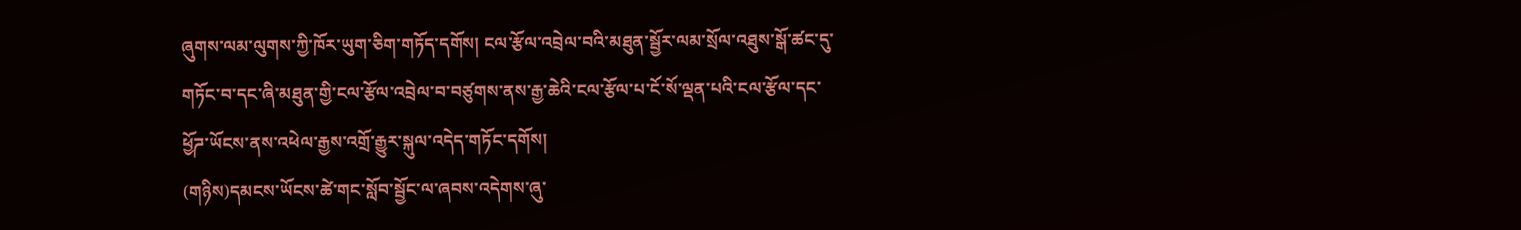ཞུགས་ལམ་ལུགས་ཀྱི་ཁོར་ཡུག་ཅིག་གཏོད་དགོས། ངལ་རྩོལ་འབྲེལ་བའི་མཐུན་སྦྱོར་ལམ་སྲོལ་འཐུས་སྒོ་ཚང་དུ་གཏོང་བ་དང་ཞི་མཐུན་གྱི་ངལ་རྩོལ་འབྲེལ་བ་བཙུགས་ནས་རྒྱ་ཆེའི་ངལ་རྩོལ་པ་ངོ་སོ་ལྡན་པའི་ངལ་རྩོལ་དང་ཕྱོཌ་ཡོངས་ནས་འཕེལ་རྒྱས་འགྲོ་རྒྱུར་སྐུལ་འདེད་གཏོང་དགོས།
(གཉིས)དམངས་ཡོངས་ཚེ་གང་སློབ་སྦྱོང་ལ་ཞབས་འདེགས་ཞུ་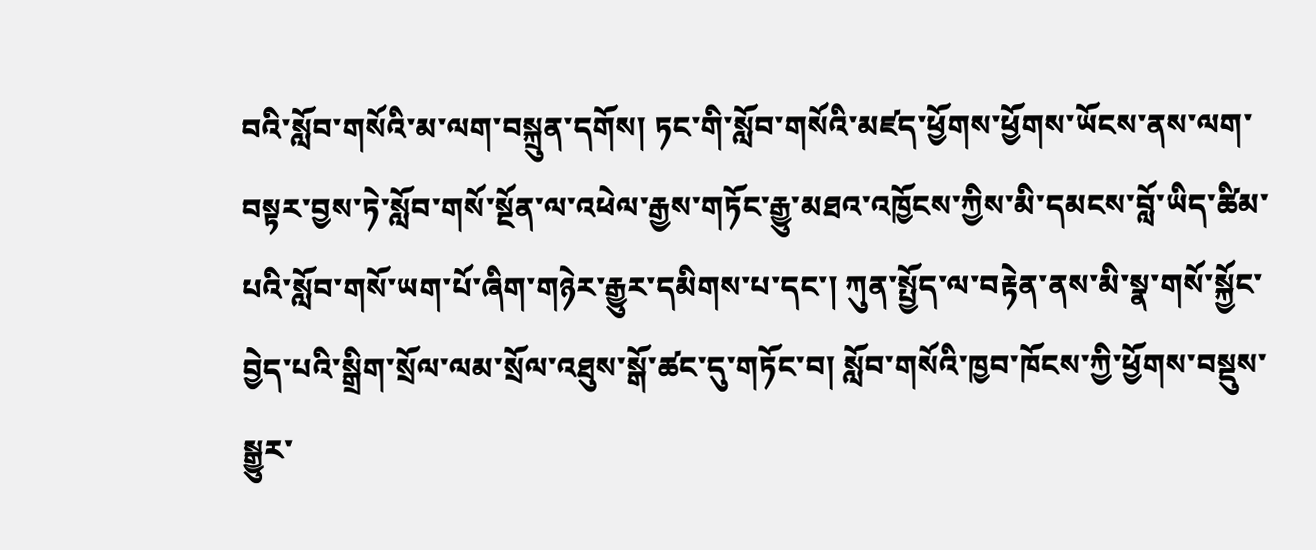བའི་སློབ་གསོའི་མ་ལག་བསྐྲུན་དགོས། ཏང་གི་སློབ་གསོའི་མཛད་ཕྱོགས་ཕྱོགས་ཡོངས་ནས་ལག་བསྟར་བྱས་ཏེ་སློབ་གསོ་སྔོན་ལ་འཕེལ་རྒྱས་གཏོང་རྒྱུ་མཐའ་འཁྱོངས་ཀྱིས་མི་དམངས་བློ་ཡིད་ཚིམ་པའི་སློབ་གསོ་ཡག་པོ་ཞིག་གཉེར་རྒྱུར་དམིགས་པ་དང་། ཀུན་སྤྱོད་ལ་བརྟེན་ནས་མི་སྣ་གསོ་སྐྱོང་བྱེད་པའི་སྒྲིག་སྲོལ་ལམ་སྲོལ་འཐུས་སྒོ་ཚང་དུ་གཏོང་བ། སློབ་གསོའི་ཁྱབ་ཁོངས་ཀྱི་ཕྱོགས་བསྡུས་སྒྱུར་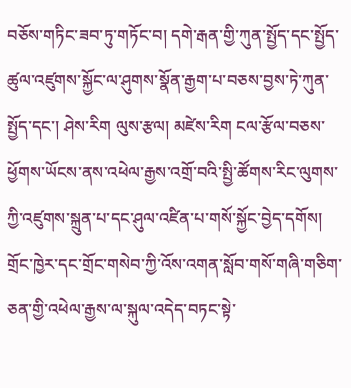བཅོས་གཏིང་ཟབ་ཏུ་གཏོང་བ། དགེ་རྒན་གྱི་ཀུན་སྤྱོད་དང་སྤྱོད་ཚུལ་འཛུགས་སྐྱོང་ལ་ཤུགས་སྣོན་རྒྱག་པ་བཅས་བྱས་ཏེ་ཀུན་སྤྱོད་དང་། ཤེས་རིག ལུས་རྩལ། མཛེས་རིག ངལ་རྩོལ་བཅས་ཕྱོགས་ཡོངས་ནས་འཕེལ་རྒྱས་འགྲོ་བའི་སྤྱི་ཚོགས་རིང་ལུགས་ཀྱི་འཛུགས་སྐྲུན་པ་དང་ཤུལ་འཛིན་པ་གསོ་སྐྱོང་བྱེད་དགོས། གྲོང་ཁྱེར་དང་གྲོང་གསེབ་ཀྱི་འོས་འགན་སློབ་གསོ་གཞི་གཅིག་ཅན་གྱི་འཕེལ་རྒྱས་ལ་སྐུལ་འདེད་བཏང་སྟེ་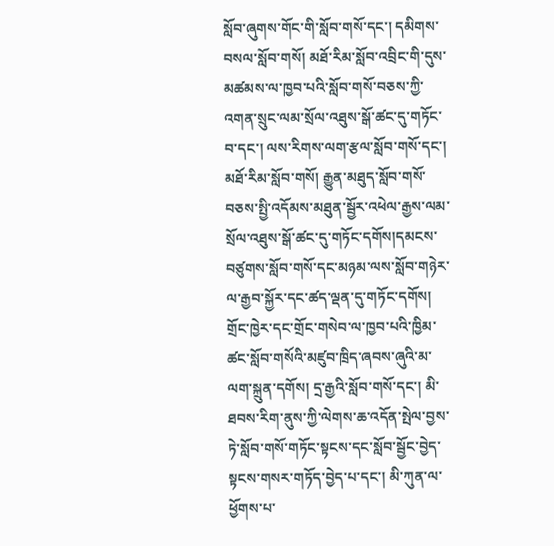སློབ་ཞུགས་གོང་གི་སློབ་གསོ་དང་། དམིགས་བསལ་སློབ་གསོ། མཐོ་རིམ་སློབ་འབྲིང་གི་དུས་མཚམས་ལ་ཁྱབ་པའི་སློབ་གསོ་བཅས་ཀྱི་འགན་སྲུང་ལམ་སྲོལ་འཐུས་སྒོ་ཚང་དུ་གཏོང་བ་དང་། ལས་རིགས་ལག་རྩལ་སློབ་གསོ་དང་། མཐོ་རིམ་སློབ་གསོ། རྒྱུན་མཐུད་སློབ་གསོ་བཅས་སྤྱི་འདོམས་མཐུན་སྦྱོར་འཕེལ་རྒྱས་ལམ་སྲོལ་འཐུས་སྒོ་ཚང་དུ་གཏོང་དགོས།དམངས་བཙུགས་སློབ་གསོ་དང་མཉམ་ལས་སློབ་གཉེར་ལ་རྒྱབ་སྐྱོར་དང་ཚད་ལྡན་དུ་གཏོང་དགོས། གྲོང་ཁྱེར་དང་གྲོང་གསེབ་ལ་ཁྱབ་པའི་ཁྱིམ་ཚང་སློབ་གསོའི་མཛུབ་ཁྲིད་ཞབས་ཞུའི་མ་ལག་སྐྲུན་དགོས། དྲ་རྒྱའི་སློབ་གསོ་དང་། མི་ཐབས་རིག་ནུས་ཀྱི་ལེགས་ཆ་འདོན་སྤེལ་བྱས་ཏེ་སློབ་གསོ་གཏོང་སྟངས་དང་སློབ་སྦྱོང་བྱེད་སྟངས་གསར་གཏོད་བྱེད་པ་དང་། མི་ཀུན་ལ་ཕྱོགས་པ་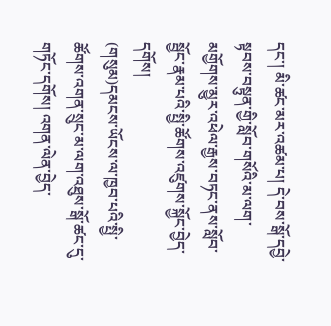དང་། མི་ཚང་མར་འཚམ་པ། དེ་བས་སྒོ་དབྱེ་སྟབས་བསྟུན་གྱི་སློབ་གསོའི་མ་ལག་མགྱོགས་མྱུར་འཕེལ་རྒྱས་བཏང་ནས་སློབ་སྦྱོང་རྣམ་པའི་སྤྱི་ཚོགས་འཛུགས་སྐྱོང་བྱེད་དགོས།
(གསུམ)དམངས་ཡོངས་ལ་ཁྱབ་པའི་སྤྱི་ཚོགས་འགན་སྲུང་མ་ལག་འཐུས་སྒོ་ཚང་དུ་གཏོང་དགོས། འགན་ལེན་བྱེད་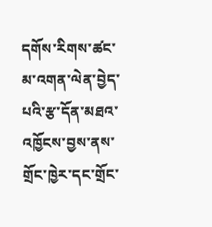དགོས་རིགས་ཚང་མ་འགན་ལེན་བྱེད་པའི་རྩ་དོན་མཐའ་འཁྱོངས་བྱས་ནས་གྲོང་ཁྱེར་དང་གྲོང་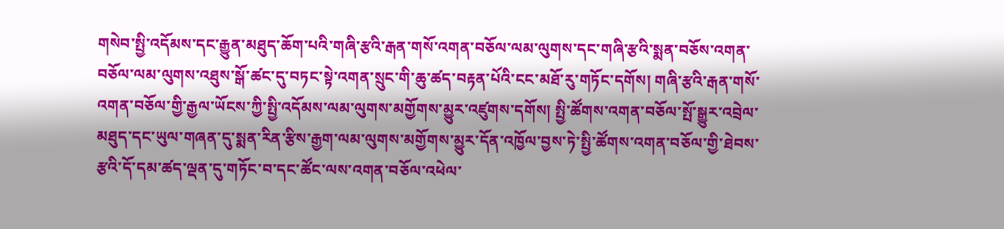གསེབ་སྤྱི་འདོམས་དང་རྒྱུན་མཐུད་ཆོག་པའི་གཞི་རྩའི་རྒན་གསོ་འགན་བཅོལ་ལམ་ལུགས་དང་གཞི་རྩའི་སྨན་བཅོས་འགན་བཅོལ་ལམ་ལུགས་འཐུས་སྒོ་ཚང་དུ་བཏང་སྟེ་འགན་སྲུང་གི་ཆུ་ཚད་བརྟན་པོའི་ངང་མཐོ་རུ་གཏོང་དགོས། གཞི་རྩའི་རྒན་གསོ་འགན་བཅོལ་གྱི་རྒྱལ་ཡོངས་ཀྱི་སྤྱི་འདོམས་ལམ་ལུགས་མགྱོགས་མྱུར་འཛུགས་དགོས། སྤྱི་ཚོགས་འགན་བཅོལ་སྤོ་སྒྱུར་འབྲེལ་མཐུད་དང་ཡུལ་གཞན་དུ་སྨན་རིན་རྩིས་རྒྱག་ལམ་ལུགས་མགྱོགས་མྱུར་དོན་འཁྱོལ་བྱས་ཏེ་སྤྱི་ཚོགས་འགན་བཅོལ་གྱི་ཐེབས་རྩའི་དོ་དམ་ཚད་ལྡན་དུ་གཏོང་བ་དང་ཚོང་ལས་འགན་བཅོལ་འཕེལ་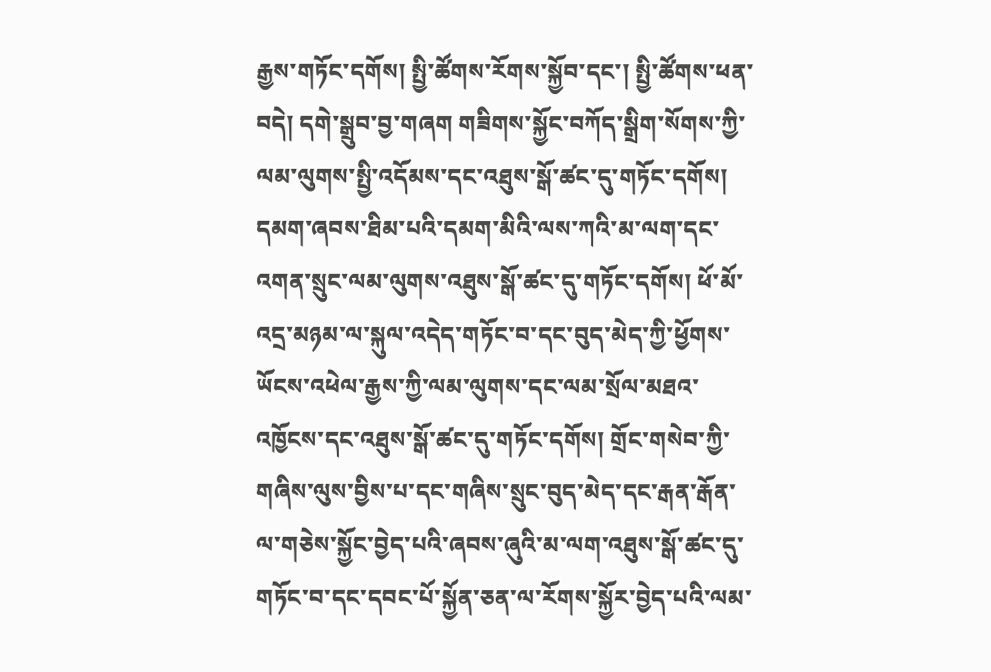རྒྱས་གཏོང་དགོས། སྤྱི་ཚོགས་རོགས་སྐྱོབ་དང་། སྤྱི་ཚོགས་ཕན་བདེ། དགེ་སྒྲུབ་བྱ་གཞག གཟིགས་སྐྱོང་བཀོད་སྒྲིག་སོགས་ཀྱི་ལམ་ལུགས་སྤྱི་འདོམས་དང་འཐུས་སྒོ་ཚང་དུ་གཏོང་དགོས། དམག་ཞབས་ཐིམ་པའི་དམག་མིའི་ལས་ཀའི་མ་ལག་དང་འགན་སྲུང་ལམ་ལུགས་འཐུས་སྒོ་ཚང་དུ་གཏོང་དགོས། ཕོ་མོ་འདྲ་མཉམ་ལ་སྐུལ་འདེད་གཏོང་བ་དང་བུད་མེད་ཀྱི་ཕྱོགས་ཡོངས་འཕེལ་རྒྱས་ཀྱི་ལམ་ལུགས་དང་ལམ་སྲོལ་མཐའ་འཁྱོངས་དང་འཐུས་སྒོ་ཚང་དུ་གཏོང་དགོས། གྲོང་གསེབ་ཀྱི་གཞིས་ལུས་བྱིས་པ་དང་གཞིས་སྲུང་བུད་མེད་དང་རྒན་རྒོན་ལ་གཅེས་སྐྱོང་བྱེད་པའི་ཞབས་ཞུའི་མ་ལག་འཐུས་སྒོ་ཚང་དུ་གཏོང་བ་དང་དབང་པོ་སྐྱོན་ཅན་ལ་རོགས་སྐྱོར་བྱེད་པའི་ལམ་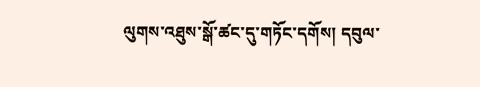ལུགས་འཐུས་སྒོ་ཚང་དུ་གཏོང་དགོས། དབུལ་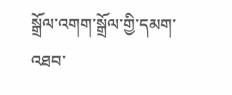སྒྲོལ་འགག་སྒྲོལ་གྱི་དམག་འཐབ་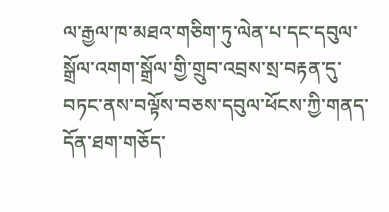ལ་རྒྱལ་ཁ་མཐའ་གཅིག་ཏུ་ལེན་པ་དང་དབུལ་སྒྲོལ་འགག་སྒྲོལ་གྱི་གྲུབ་འབྲས་སྲ་བརྟན་དུ་བཏང་ནས་བལྟོས་བཅས་དབུལ་ཕོངས་ཀྱི་གནད་དོན་ཐག་གཅོད་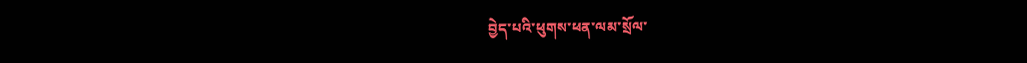བྱེད་པའི་ཕུགས་ཕན་ལམ་སྲོལ་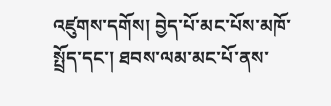འཛུགས་དགོས། བྱེད་པོ་མང་པོས་མཁོ་སྤྲོད་དང་། ཐབས་ལམ་མང་པོ་ནས་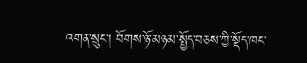འགན་སྲུང་། བོགས་ཉོ་མཉམ་སྤྱོད་བཅས་ཀྱི་སྡོད་ཁང་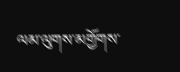ལམ་ལུགས་མགྱོགས་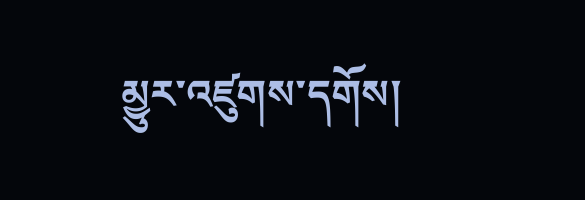མྱུར་འཛུགས་དགོས།